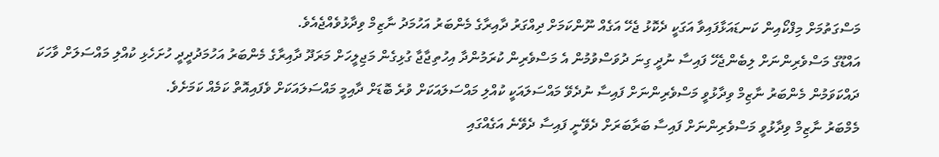މަސްގަތުމަށް މިފްކޯއިން ކަނޑައަޅާފައިވާ އަގަކީ ދެކޮޅު ޖެހޭ އަގެއް ނޫންކަމަށް ދިއްގަރު ދާއިރާގެ މެންބަރު އަހުމަދު ނާޒިމް ވިދާޅުވެއްޖެއެވެ.
އައްޑޫގެ މަސްވެރިންނަށް ލިބެންޖެހޭ ފައިސާ ނުދީ ގިނަ ދުވަސްވުމުން އެ މަސްވެރިން ކުރަމުންދާ އިހުތިޖާޖާ ގުޅިގެން މަޖިލީހަށް މަރަދޫ ދާއިރާގެ މެންބަރު އަހުމަދުދީދީ ހުށަހެޅި ކުއްލި މައްސަލަށް ވާހަކަ ދައްކަވަމުން މެންބަރު ނާޒިމް ވިދާޅުވީ މަސްވެރިންނަށް ފައިސާ ނުދެވޭ މައްސަލައަކީ ކުއްލި މައްސަލައަކަށް ވުރެ ބޮޑަށް ދާއިމީ މައްސަލައަކަށް ވެފައިއޮތް ކަމެއް ކަމަށެވެ.
މެމްބަރު ނާޒިމް ވިދާޅުވީ މަސްވެރިންނަށް ފައިސާ ބަރާބަރަށް ދެވޭނީ ފައިސާ ދެވޭނެ އަގެއްގައި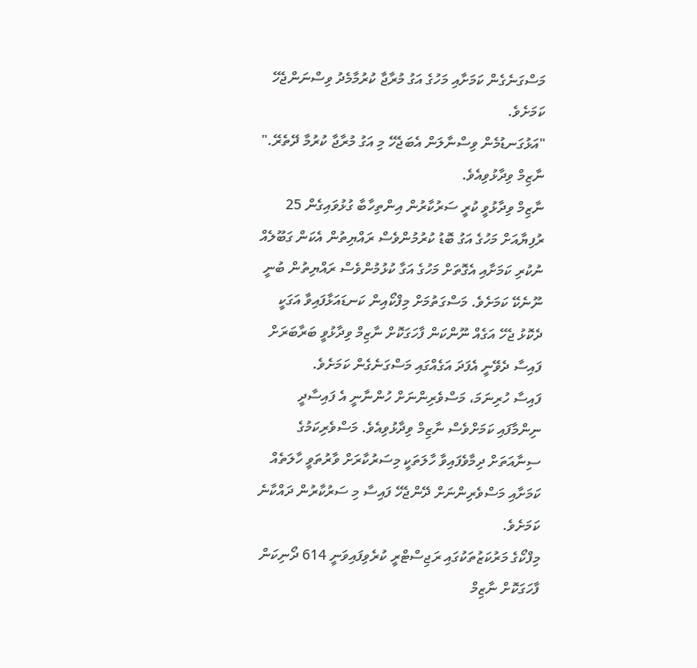މަސްގަނެގެން ކަމަށާއި މަހުގެ އަގު މުރާޖާ ކުރުމާމެދު ވިސްނަންޖެހޭ ކަމަށެވެ.
"އަޅުގަނޑުމެން ވިސްނާލަން އެބަޖެހޭ މި އަގު މުރާޖާ ކުރުމާ ދޭތެރޭ." ނާޒިމް ވިދާޅުވިއެވެ.
ނާޒިމް ވިދާޅުވީ ކުރީ ސަރުކާރުން އިންތިހާބާ ގުޅުވައިގެން 25 ރުފިޔާއަށް މަހުގެ އަގު ބޮޑު ކުރުމުންވެސް ރައްޔިތުން އެކަން ގަބޫލެއް ނުކުރި ކަމަށާއި އެގޮތަށް މަހުގެ އަގާ ކުޅުމުންވެސް ރައްޔިތުން ބުނީ ނޫނެކޭ ކަމަށެވެ. މަސްގަތުމަށް މިފްކޯއިން ކަނޑައަޅާފައިވާ އަގަކީ ދެކޮޅު ޖެހޭ އަގެއް ނޫންކަން ފާހަގަކޮށް ނާޒިމް ވިދާޅުވީ ބަރާބަރަށް ފައިސާ ދެވޭނީ އެފަދަ އަގެއްގައި މަސްގަނެގެން ކަމަށެވެ.
ފައިސާ ހުރިނަމަ، މަސްވެރިންނަށް ހުންނާނީ އެ ފައިސާދީ ނިންމާފައި ކަމަށްވެސް ނާޒިމް ވިދާޅުވިއެވެ. މަސްވެރިކަމުގެ ސިނާއަތަށް ދިމާވެފައިވާ ހާލަތަކީ މިސަރުކާރަށް ވާރުތަވީ ހާލަތެއް ކަމަށާއި މަސްވެރިންނަށް ދޭންޖެހޭ ފައިސާ މި ސަރުކާރުން ދައްކާނެ ކަމަށެވެ.
މިފްކޯގެ މަރުކަޒުތަކުގައި ރަޖިސްޓްރީ ކުރެވިފައިވަނީ 614 ދޯނިކަން ފާހަގަކޮށް ނާޒިމް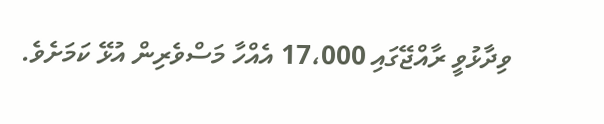ވިދާޅުވީ ރާއްޖޭގައި 17،000 އެއްހާ މަސްވެރިން އުޅޭ ކަމަށެވެ.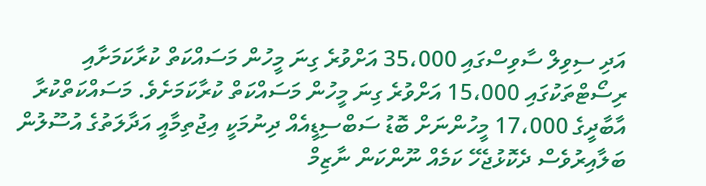އަދި ސިވިލް ސާވިސްގައި 35،000 އަށްވުރެ ގިނަ މީހުން މަސައްކަތް ކުރާކަމަށާއި ރިސޯޓްތަކުގައި 15،000 އަށްވުރެ ގިނަ މީހުން މަސައްކަތް ކުރާކަމަށެވެ. މަސައްކަތްކުރާ އާބާދީގެ 17،000 މީހުންނަށް ބޮޑު ސަބްސިޑީއެއް ދިނުމަކީ އިޖުތިމާއީ އަދާލަތުގެ އުސޫލުން ބަލާއިރުވެސް ދެކޮޅުޖެހޭ ކަމެއް ނޫންކަން ނާޒިމް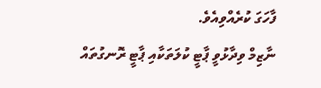ފާހަގަ ކުރެއްވިއެވެ.
ނާޒިމް ވިދާޅުވީ ޕާޓީ ކުލަތަކާއި ޕާޓީ ރޮނގުތައް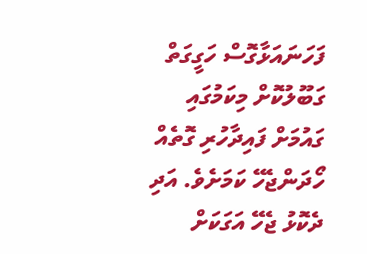ފަހަނައަޅާގޮސް ހަގީގަތް ގަބޫލުކޮށް މިކަމުގައި ގައުމަށް ފައިދާހުރި ގޮތެއް ހޯދަންޖެހޭ ކަމަށެވެ. އަދި ދެކޮޅު ޖެހޭ އަގަކަށް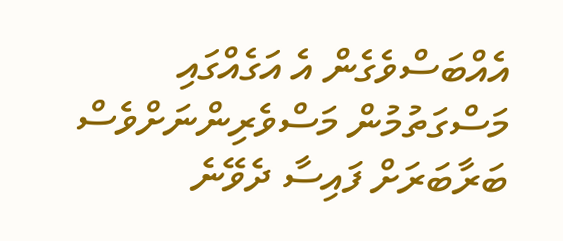އެއްބަސްވެގެން އެ އަގެއްގައި މަސްގަތުމުން މަސްވެރިންނަށްވެސް ބަރާބަރަށް ފައިސާ ދެވޭނެ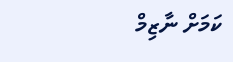ކަމަށް ނާޒިމް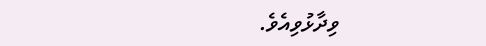ވިދާޅުވިއެވެ.